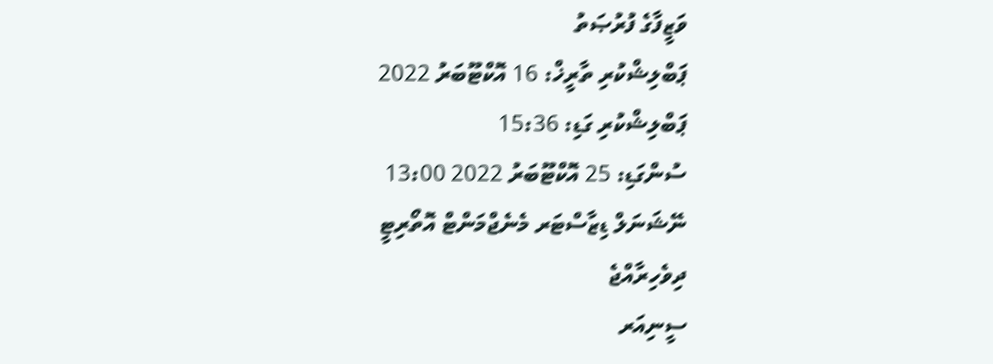ވަޒީފާގެ ފުރުޞަތު
ޕަބްލިޝްކުރި ތާރީޚް: 16 އޮކްޓޫބަރު 2022
ޕަބްލިޝްކުރި ގަޑި: 15:36
ސުންގަޑި: 25 އޮކްޓޫބަރު 2022 13:00
ނޭޝަނަލް ޑިޒާސްޓަރ މެނެޖްމަންޓް އޮތޯރިޓީ
ދިވެހިރާއްޖެ
ސީނިއަރ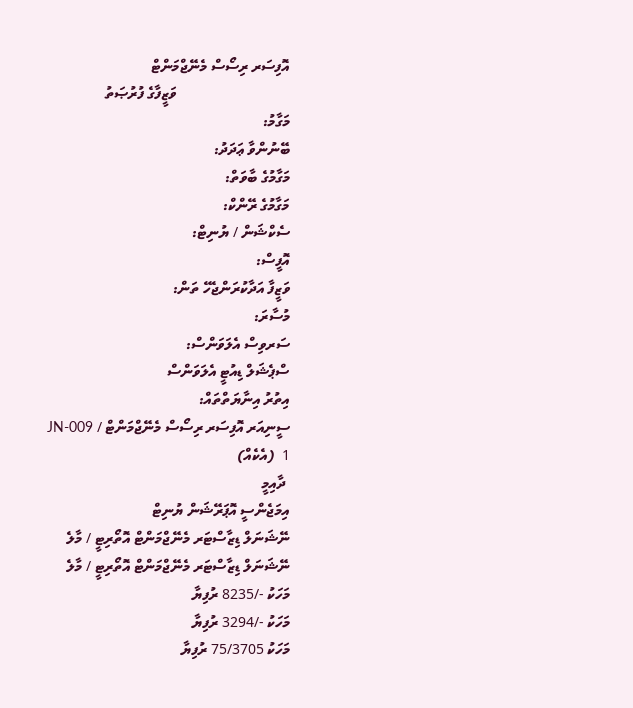އޮފިސަރ ރިސޯސް މެނޭޖްމަންޓް
                               ވަޒީފާގެ ފުރުޞަތު
މަގާމު:
ބޭނުންވާ ޢަދަދު:
މަގާމުގެ ބާވަތް:
މަގާމުގެ ރޭންކް:
ސެކްޝަން / ޔުނިޓް:
އޮފީސް:
ވަޒީފާ އަދާކުރަންޖެހޭ ތަން:
މުސާރަ:
ސަރވިސް އެލަވަންސް:
ސްޕެޝަލް ޑިއުޓީ އެލަވަންސް
އިތުރު އިނާޔަތްތައް:
ސީނިއަރ އޮފިސަރ ރިސޯސް މެނޭޖްމަންޓް / JN-009
1  (އެކެއް)
 ދާއިމީ
އިމަޖެންސީ އޮޕަރޭޝަން ޔުނިޓް
ނޭޝަނަލް ޑިޒާސްޓަރ މެނޭޖްމަންޓް އޮތޯރިޓީ / މާލެ
ނޭޝަނަލް ޑިޒާސްޓަރ މެނޭޖްމަންޓް އޮތޯރިޓީ / މާލެ
މަހަކު -/8235 ރުފިޔާ
މަހަކު -/3294 ރުފިޔާ
މަހަކު 75/3705 ރުފިޔާ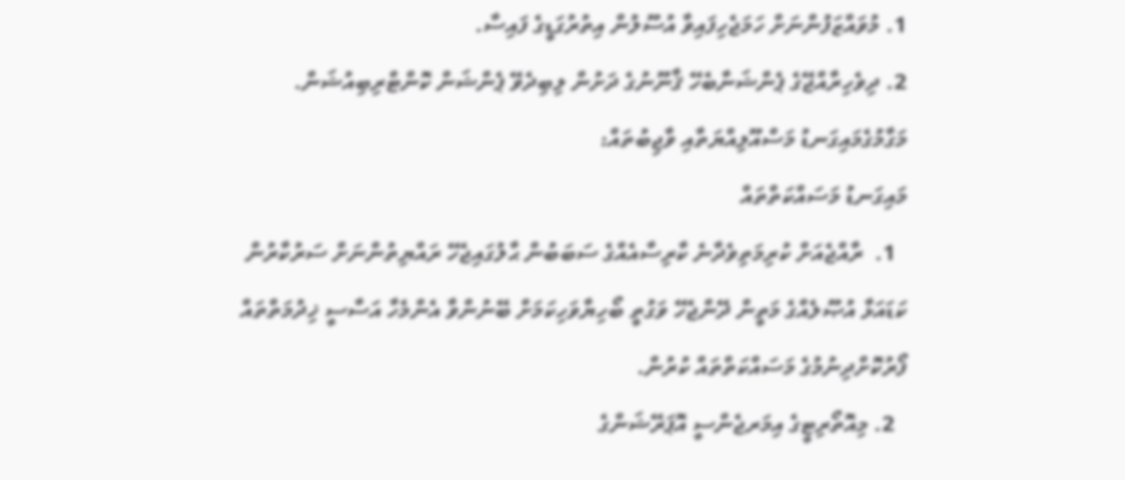1. މުވައްޒަފުންނަށް ހަމަޖެހިފައިވާ އުސޫލުން އިތުރުގަޑީގެ ފައިސާ.
2. ދިވެހިރާއްޖޭގެ ޕެންޝަނާބެހޭ ޤާނޫނުގެ ދަށުން ލިބިދެވޭ ޕެންޝަން ކޮންޓްރިބިއުޝަން.
މަގާމުގެމައިގަނޑު މަސްއޫލިއްޔަތާއި ވާޖިބުތައް:
މައިގަނޑު މަސައްކަތްތައް
  1.  ރާއްޖެއަށް ކުރިމަތިވެދާނެ ކާރިސާއެއްގެ ސަބަބުން ޙާލުގައިޖެހޭ ރައްޔިތުންނަށް ސަރުކާރުން ކަޑައަޅާ އުޞޫލެއްގެ މަތީން ދޭންޖެހޭ ވަގުތީ ބޯހިޔާވަހިކަމަށް ބޭނުންވާ އެންމެހާ އަސާސީ ޚިދުމަތްތައް ފޯރުކޮށްދިނުމުގެ މަސައްކަތްތައް ކުރުން.
  2. މިއޮތޯރިޓީގެ އިމަރޖެންސީ އޮޕަރޭޝަންގެ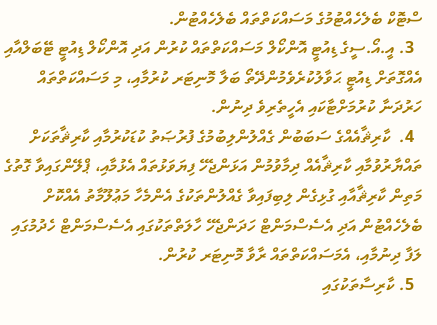ސްޓޮކް ބެލެހެއްޓުމުގެ މަސައްކަތްތައް ބެލެހެއްޓުން.
  3. އީ.އޯ.ސީގެ ޑިއުޓީ އޮންކޯލް މަސައްކަތްތައް ކުރުން އަދި އޮންކޯލް ޑިއުޓީ ޓޭބަލްއާއި އެއްގޮތަށް ޑިއުޓީ ޙަވާލުކުރެވެމުންދޭތޯ ބަލާ މޮނިޓަރ ކުރުމާއި، މި މަސައްކަތްތައް ހަރުދަނާ ކުރުމަށްޓާކައި އެހީތެރިވެ ދިނުން.
  4.  ކާރިޘާއެއްގެ ސަބަބުން ގެއްލުންލިބުމުގެ ފުރުޞަތު ކުޑަކުރުމާއި ކާރިޘާތަކަށް ތައްޔާރުވުމާއި ކާރިޘާއެއް ދިމާވުމުން އަޅަންޖެހޭ ފިޔަވަޅުތައް އެޅުމާއި، ޕްލޭންގައިވާ ގޮތުގެ މަތިން ކާރިޘާއާއި ގުޅިގެން ލިބިފައިވާ ގެއްލުންތަކުގެ އެންމެހާ މަޢުލޫމާތު އެއްކޮށް ބެލެހެއްޓުން އަދި އެސެސްމަންޓް ހަދަންޖެހޭ ހާލަތްތަކުގައި އެސެސްމަންޓް ހެދުމުގައި ލަފާ ދިނުމާއި، އެމަސައްކަތްތައް ރާވާ މޮނިޓަރ ކުރުން.
  5. ކާރިސާތަކުގައި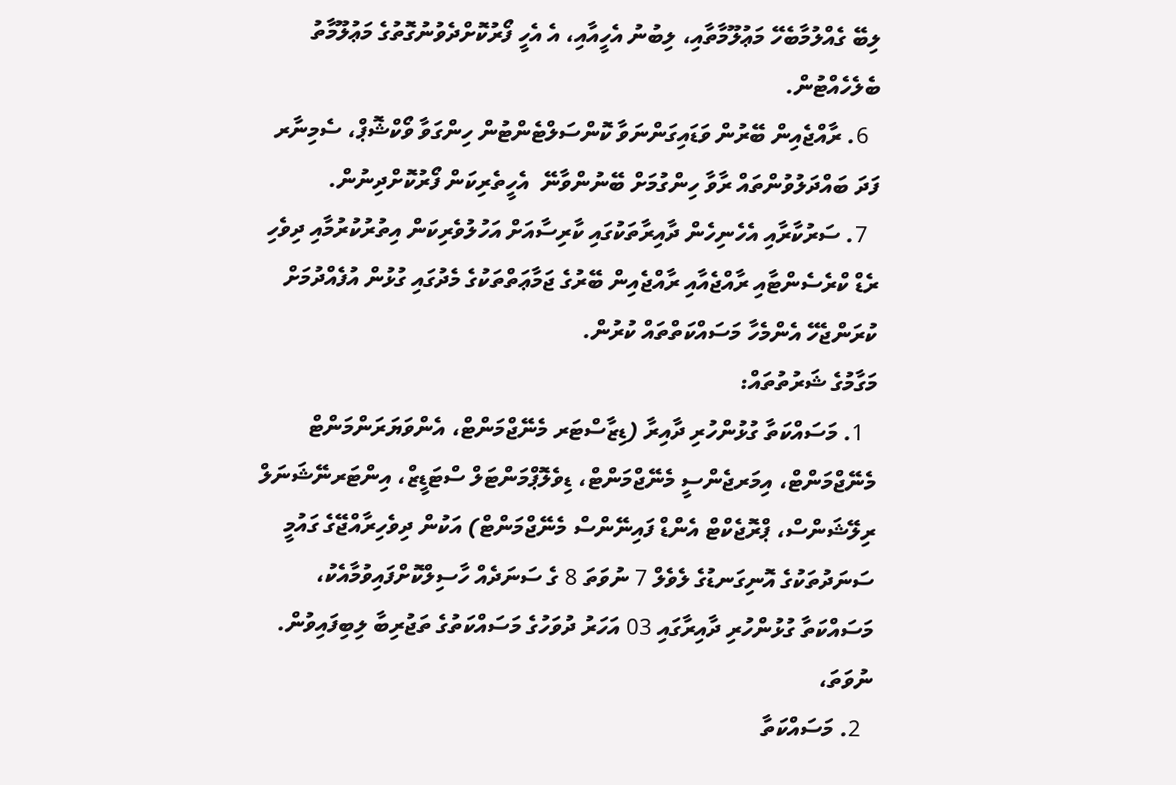ލިބޭ ގެއްލުމާބެހޭ މަޢުލޫމާތާއި، ލިބުނު އެހީއާއި، އެ އެހީ ފޯރުކޮށްދެވުނުގޮތުގެ މަޢުލޫމާތު ބެލެހެއްޓުން.
  6. ރާއްޖެއިން ބޭރުން ވަޑައިގަންނަވާ ކޮންސަލްޓެންޓުން ހިންގަވާ ވޯކްޝޮޕް، ސެމިނާރ ފަދަ ބައްދަލުވުންތައް ރާވާ ހިންގުމަށް ބޭނުންވާނޭ  އެހީތެރިކަން ފޯރުކޮށްދިނުން.
  7. ސަރުކާރާއި އެހެނިހެން ދާއިރާތަކުގައި ކާރިސާއަށް އަހުލުވެރިކަން އިތުރުކުރުމާއި ދިވެހި ރެޑް ކްރެސެންޓާއި ރާއްޖެއާއި ރާއްޖެއިން ބޭރުގެ ޖަމާޢަތްތަކުގެ މެދުގައި ގުޅުން އުފެއްދުމަށް ކުރަންޖެހޭ އެންމެހާ މަސައްކަތްތައް ކުރުން.
މަގާމުގެ ޝަރުތުތައް:
  1. މަސައްކަތާ ގުޅުންހުރި ދާއިރާ (ޑިޒާސްޓަރ މެނޭޖްމަންޓް، އެންވަޔަރަންމަންޓް މެނޭޖްމަންޓް، އިމަރޖެންސީ މެނޭޖްމަންޓް، ޑިވެލޮޕްމަންޓަލް ސްޓަޑީޒް، އިންޓަރނޭޝަނަލް ރިލޭޝަންސް، ޕްރޮޖެކްޓް އެންޑް ފައިނޭންސް މެނޭޖްމަންޓް) އަކުން ދިވެހިރާއްޖޭގެ ގައުމީ ސަނަދުތަކުގެ އޮނިގަނޑުގެ ލެވެލް 7 ނުވަތަ 8 ގެ ސަނަދެއް ހާސިލްކޮށްފައިވުމާއެކު، މަސައްކަތާ ގުޅުންހުރި ދާއިރާގައި 03 އަހަރު ދުވަހުގެ މަސައްކަތުގެ ތަޖުރިބާ ލިބިފައިވުން. ނުވަތަ،
  2. މަސައްކަތާ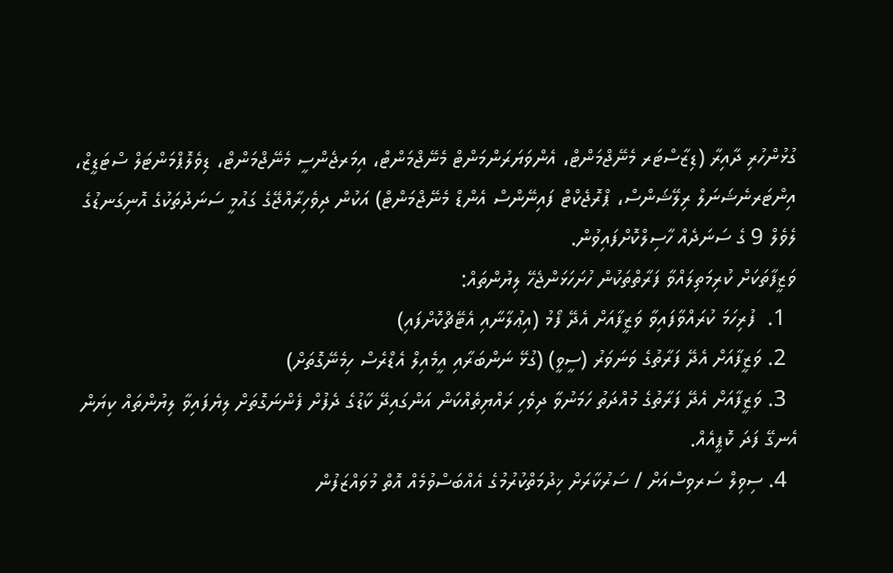ގުޅުންހުރި ދާއިރާ (ޑިޒާސްޓަރ މެނޭޖްމަންޓް، އެންވަޔަރަންމަންޓް މެނޭޖްމަންޓް، އިމަރޖެންސީ މެނޭޖްމަންޓް، ޑިވެލޮޕްމަންޓަލް ސްޓަޑީޒް، އިންޓަރނެޝަނަލް ރިލޭޝަންސް، ޕްރޮޖެކްޓް ފައިނޭންސް އެންޑް މެނޭޖްމަންޓް) އަކުން ދިވެހިރާއްޖޭގެ ގައުމީ ސަނަދުތަކުގެ އޮނިގަނޑުގެ ލެވެލް 9 ގެ ސަނަދެއް ހާސިލްކޮށްފައިވުން.
ވަޒީފާތަކަށް ކުރިމަތިލައްވާ ފަރާތްތަކުން ހުށަހަޅަންޖެހޭ ލިޔުންތައް:
  1.  ފުރިހަމަ ކުރައްވާފައިވާ ވަޒީފާއަށް އެދޭ ފޯމު (އިޢުލާނާއި އެޓޭޗްކޮށްފައި)
  2. ވަޒީފާއަށް އެދޭ ފަރާތުގެ ވަނަވަރު (ސީވީ) (ގުޅޭ ނަންބަރާއި އީމެއިލް އެޑްރެސް ހިމެނޭގޮތަށް)
  3. ވަޒީފާއަށް އެދޭ ފަރާތުގެ މުއްދަތު ހަމަނުވާ ދިވެހި ރައްޔިތެއްކަން އަންގައިދޭ ކާޑުގެ ދެފުށް ފެންނަގޮތަށް ލިޔެފައިވާ ލިޔުންތައް ކިޔަން އެނގޭ ފަދަ ކޮޕީއެއް.
  4. ސިވިލް ސަރވިސްއަށް / ސަރުކާރަށް ޚިދުމަތްކުރުމުގެ އެއްބަސްވުމެއް އޮތް މުވައްޒަފުން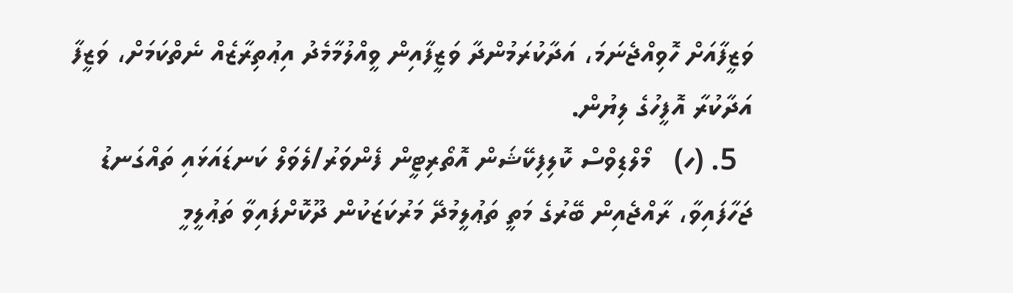ވަޒީފާއަށް ހޮވިއްޖެނަމަ، އަދާކުރަމުންދާ ވަޒީފާއިން ވީއްލުމާމެދު އިޢުތިރާޒެއް ނެތްކަމަށް، ވަޒީފާ އަދާކުރާ އޮފީހުގެ ލިޔުން.
  5. (ހ)   މޯލްޑިވްސް ކޮލިފިކޭޝަން އޮތޯރިޓީން ފެންވަރު/ލެވަލް ކަނޑައަޅައި ތައްގަނޑު ޖަހާފައިވާ، ރާއްޖެއިން ބޭރުގެ މަތީ ތަޢުލީމުދޭ މަރުކަޒަކުން ދޫކޮށްފައިވާ ތަޢުލީމީ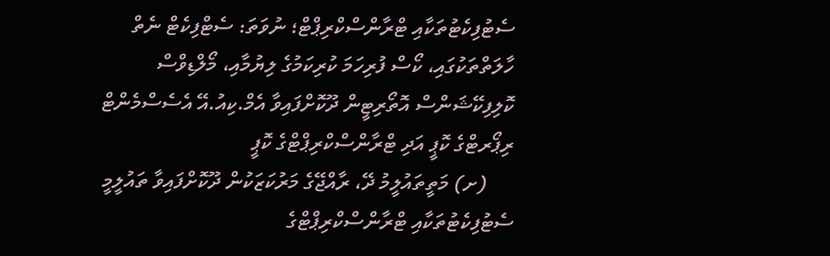ސެޓުފިކެޓުތަކާއި ޓްރާންސްކްރިޕްޓް؛ ނުވަތަ: ސެޓްފިކެޓް ނެތް ހާލަތްތަކުގައި، ކޯސް ފުރިހަމަ ކުރިކަމުގެ ލިޔުމާއި، މޯލްޑިވްސް ކޮލިފިކޭޝަންސް އޮތޯރިޓީން ދޫކޮށްފައިވާ އެމް.ކިއު.އޭ އެސެސްމެންޓް ރިޕޯރޓްގެ ކޮޕީ އަދި ޓްރާންސްކްރިޕްޓްގެ ކޮޕީ
     (ށ) މަތީތައުލީމު ދޭ، ރާއްޖޭގެ މަރުކަޒަކުން ދޫކޮށްފައިވާ ތައުލީމީ ސެޓުފިކެޓުތަކާއި ޓްރާންސްކްރިޕްޓްގެ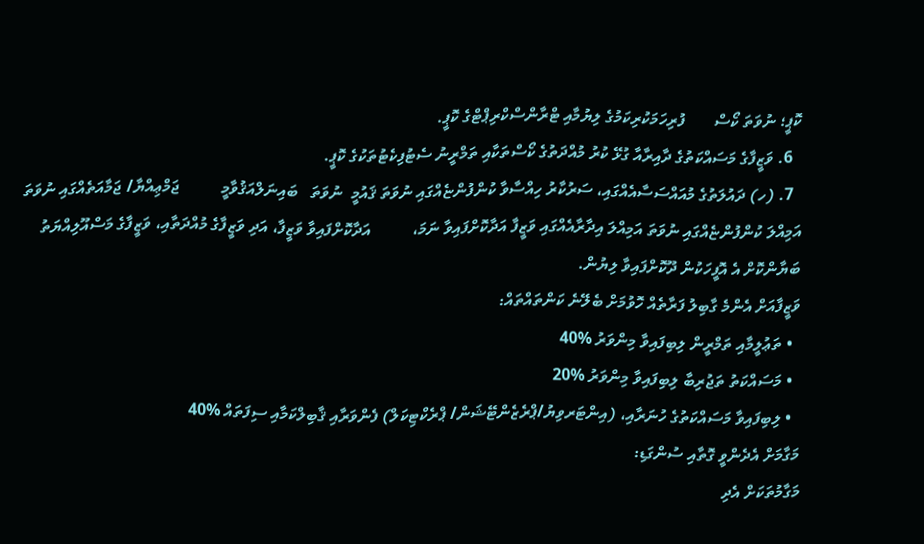ކޮޕީ؛ ނުވަތަ ކޯސް       ފުރިހަމަކުރިކަމުގެ ލިޔުމާއި ޓްރާންސްކްރިޕްޓްގެ ކޮޕީ.
  6. ވަޒީފާގެ މަސައްކަތުގެ ދާއިރާއާ ގުޅޭ ކުރު މުއްދަތުގެ ކޯސްތަކާއި ތަމްރީނު ސެޓުފިކެޓުތަކުގެ ކޮޕީ.
  7. (ހ) ދައުލަތުގެ މުއައްސަސާއެއްގައި، ސަރުކާރު ހިއްސާވާ ކުންފުންޏެއްގައި ނުވަތަ ޤައުމީ  ނުވަތަ   ބައިނަލްއަޤުވާމީ          ޖަމްޢިއްޔާ/ ޖަމާއަތެއްގައި ނުވަތަ އަމިއްލަ ކުންފުންޏެއްގައި ނުވަތަ އަމިއްލަ އިދާރާއެއްގައި ވަޒީފާ އަދާކޮށްފައިވާ ނަމަ،          އަދާކޮށްފައިވާ ވަޒީފާ، އަދި ވަޒީފާގެ މުއްދަތާއި، ވަޒީފާގެ މަސްއޫލިއްޔަތު ބަޔާންކޮށް އެ އޮފީހަކުން ދޫކޮށްފައިވާ ލިޔުން.
ވަޒީފާއަށް އެންމެ ގާބިލު ފަރާތެއް ހޮވުމަށް ބެލޭނެ ކަންތައްތައް:
  • ތަޢުލީމާއި ތަމްރީން ލިބިފައިވާ މިންވަރު %40
  • މަސައްކަތު ތަޖުރިބާ ލިބިފައިވާ މިންވަރު %20
  • ލިބިފައިވާ މަސައްކަތުގެ ހުނަރާއި، (އިންޓަރވިޔު/ޕްރެޒެންޓޭޝަން/ ޕްރެކްޓިކަލް) ފެންވަރާއި ޤާބިލްކަމާއި ސިފަތައް %40
މަގާމަށް އެދެންވީ ގޮތާއި ސުންގަޑި:
މަގާމުތަކަށް އެދި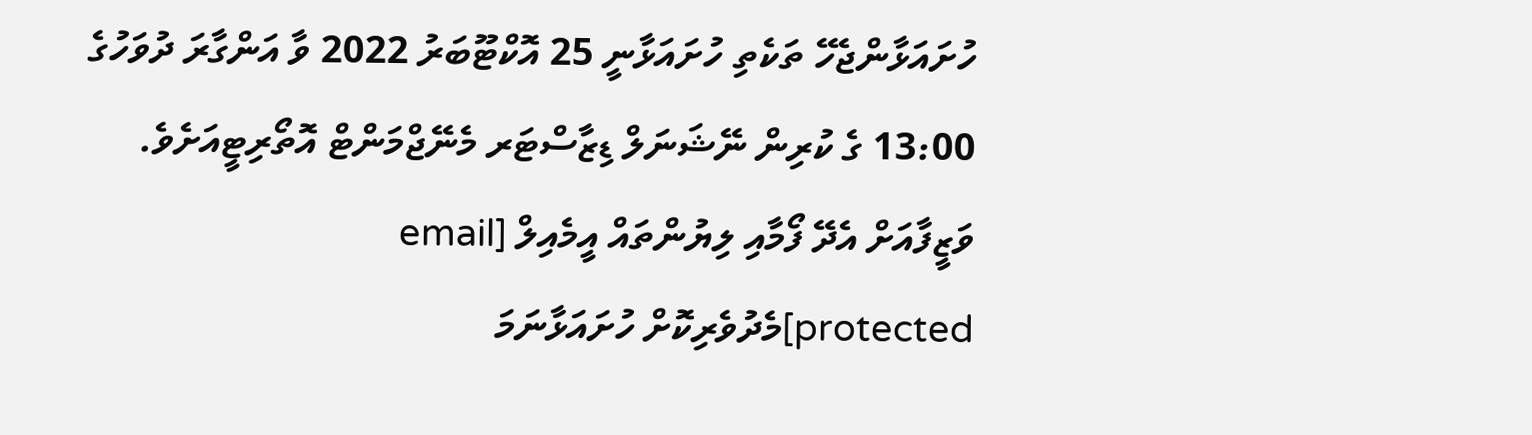ހުށައަޅާންޖެހޭ ތަކެތި ހުށައަޅާނީ 25 އޮކްޓޫބަރު 2022 ވާ އަންގާރަ ދުވަހުގެ 13:00 ގެ ކުރިން ނޭޝަނަލް ޑިޒާސްޓަރ މެނޭޖްމަންޓް އޮތޯރިޓީއަށެވެ. ވަޒީފާއަށް އެދޭ ފޯމާއި ލިޔުންތައް އީމެއިލް [email protected]މެދުވެރިކޮށް ހުށައަޅާނަމަ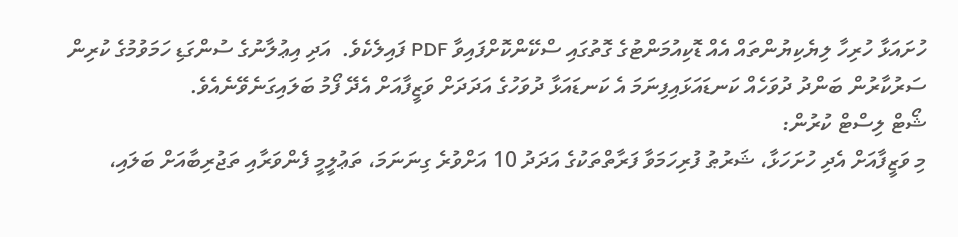ހުށައަޅާ ހުރިހާ ލިޔެކިޔުންތައް އެއް ޑޮކިއުމަންޓުގެ ގޮތުގައި ސްކޭންކޮށްފައިވާ PDF ފައިލެކެވެ.  އަދި އިޢުލާނުގެ ސުންގަޑި ހަމަވުމުގެ ކުރިން ސަރުކާރުން ބަންދު ދުވަހެއް ކަނޑައަޅައިފިނަމަ އެ ކަނޑައަޅާ ދުވަހުގެ އަދަދަށް ވަޒީފާއަށް އެދޭ ފޯމު ބަލައިގަނެވޭނެއެވެ.
ޝޯޓް ލިސްޓް ކުރުން:
މި ވަޒީފާއަށް އެދި ހުށަހަޅާ، ޝަރުޠު ފުރިހަމަވާ ފަރާތްތަކުގެ އަދަދު 10 އަށްވުރެ ގިނަނަމަ، ތަޢުލީމީ ފެންވަރާއި ތަޖުރިބާއަށް ބަލައި،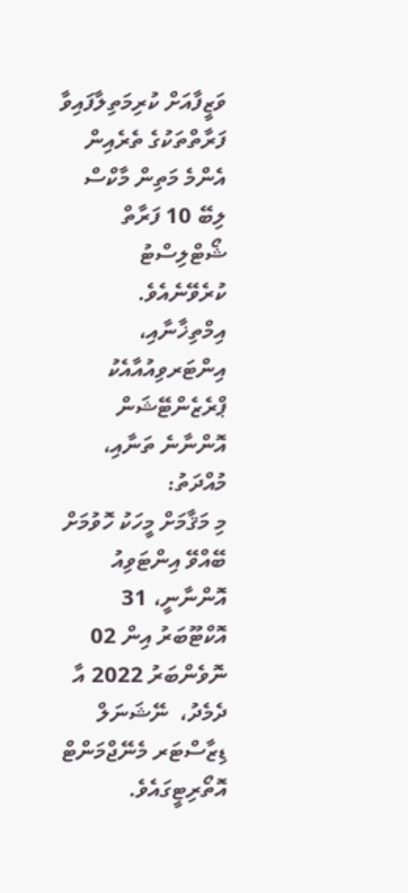ވަޒީފާއަށް ކުރިމަތިލާފައިވާ ފަރާތްތަކުގެ ތެރެއިން އެންމެ މަތިން މާކްސް ލިބޭ 10 ފަރާތް ޝޯޓްލިސްޓު ކުރެވޭނެއެވެ.
އިމްތިޚާނާއި، އިންޓަރވިއުއާއެކު ޕްރެޒެންޓޭޝަން އޮންނާނެ ތަނާއި، މުއްދަތު:
މި މަޤާމަށް މީހަކު ހޮވުމަށް ބޭއްވޭ އިންޓަވިއު އޮންނާނީ، 31 އޮކްޓޫބަރު އިން 02 ނޮވެންބަރު 2022 އާ ދެމެދު،  ނޭޝަނަލް ޑިޒާސްޓަރ މެނޭޖްމަންޓް އޮތޯރިޓީގައެވެ.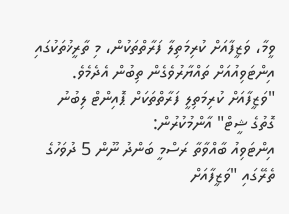ވީމާ، ވަޒީފާއަށް ކުރިމަތިލާ ފަރާތްތަކުން، މި ތާރީޚުތަކުގައި އިންޓަވިއުއަށް ތައްޔާރުވެގެން ތިބުން އެދެމެވެ.
"ވަޒީފާއަށް ކުރިމަތިލީ ފަރާތްތަކަށް ޕޮއިންޓް ލިބުނު ގޮތުގެ ޝީޓް" އާންމުކުރުން:
އިންޓަވިއު ބާއްވާތާ ރަސްމީ ބަންދު ނޫން 5 ދުވަހުގެ ތެރޭގައި "ވަޒީފާއަށް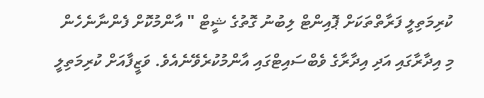ކުރިމަތިލީ ފަރާތްތަކަށް ޕޮއިންޓް ލިބުނު ގޮތުގެ ޝީޓް " އާންމުކޮށް ފެންނާނެހެން މި އިދާރާގައި އަދި އިދާރާގެ ވެބްސައިޓްގައި އާންމުކުރެވޭނެއެވެ. ވަޒީފާއަށް ކުރިމަތިލީ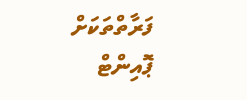ފަރާތްތަކަށް ޕޮއިންޓް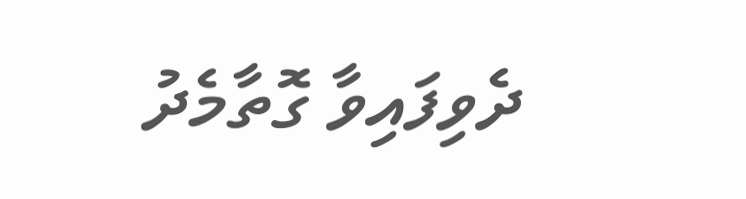ދެވިފައިވާ ގޮތާމެދު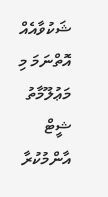ޝަކުވާއެއް އޮތްނަމަ މި މަޢުލޫމާތު ޝީޓް އާންމުކުރާ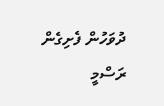ދުވަހުން ފެށިގެން ރަސްމީ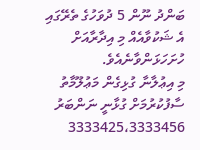ބަންދު ނޫން 5 ދުވަހުގެ ތެރޭގައި އެ ޝަކުވާއެއް މި އިދާރާއަށް ހުށަހަޅަންވާނެއެވެ.
މި އިޢުލާނާ ގުޅިގެން މަޢުލޫމާތު ސާފުކުރުމަށް ގުޅާނީ ނަންބަރު 3333425،3333456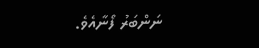ނަންބަރު ފޯނާއެވެ.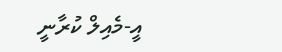އީ-މެއިލް ކުރާނީ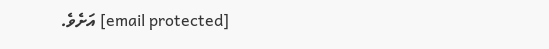[email protected] އަށެވެ.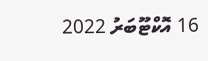16 އޮކްޓޫބަރު 2022